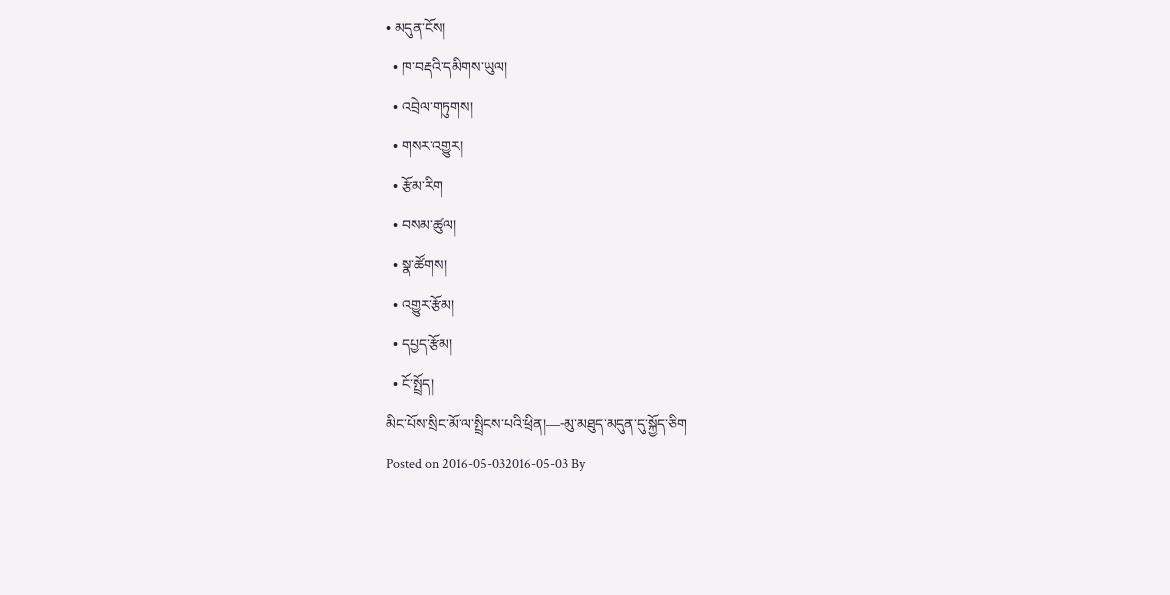• མདུན་ངོས།
  • ཁ་བརྡའི་དམིགས་ཡུལ།
  • འབྲེལ་གཏུགས།
  • གསར་འགྱུར།
  • རྩོམ་རིག
  • བསམ་ཚུལ།
  • སྣ་ཚོགས།
  • འགྱུར་རྩོམ།
  • དཔྱད་རྩོམ།
  • ངོ་སྤྲོད།
མིང་པོས་སྲིང་མོ་ལ་སྤྲིངས་པའི་ཕྲིན།—-མུ་མཐུད་མདུན་དུ་སྐྱོད་ཅིག
Posted on 2016-05-032016-05-03 By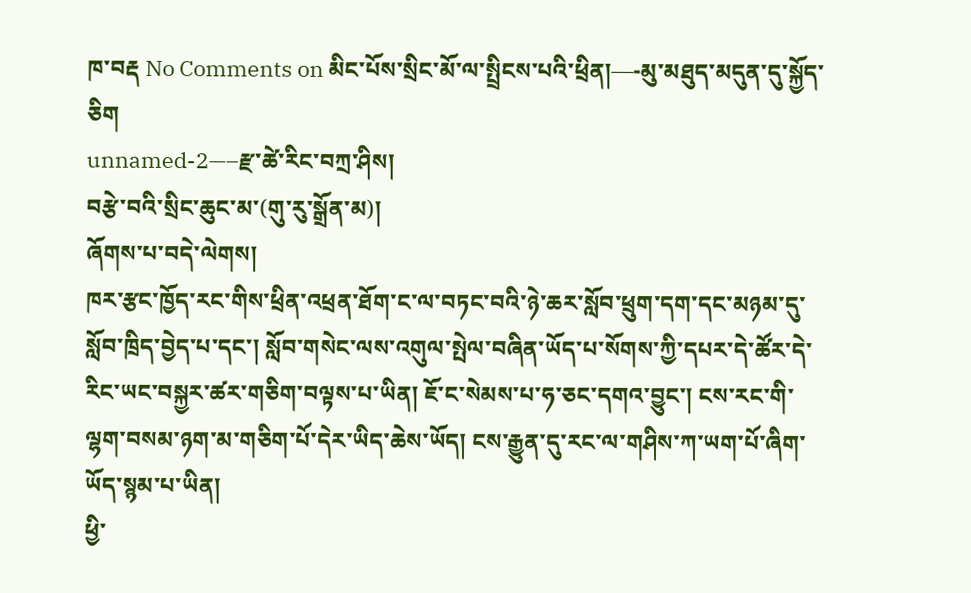ཁ་བརྡ No Comments on མིང་པོས་སྲིང་མོ་ལ་སྤྲིངས་པའི་ཕྲིན།—-མུ་མཐུད་མདུན་དུ་སྐྱོད་ཅིག
unnamed-2—–རྫ་ཚེ་རིང་བཀྲ་ཤིས།
བརྩེ་བའི་སྲིང་ཆུང་མ་(གུ་རུ་སྒྲོན་མ)།
ཞོགས་པ་བདེ་ལེགས།
ཁར་རྩང་ཁྱོད་རང་གིས་ཕྲིན་འཕྲན་ཐོག་ང་ལ་བཏང་བའི་ཉེ་ཆར་སློབ་ཕྲུག་དག་དང་མཉམ་དུ་སློབ་ཁྲིད་བྱེད་པ་དང་། སློབ་གསེང་ལས་འགུལ་སྤེལ་བཞིན་ཡོད་པ་སོགས་ཀྱི་དཔར་དེ་ཚོར་དེ་རིང་ཡང་བསྐྱར་ཚར་གཅིག་བལྟས་པ་ཡིན། ཇོ་ང་སེམས་པ་ཧ་ཅང་དགའ་བྱུང་། ངས་རང་གི་ལྷག་བསམ་ཉག་མ་གཅིག་པོ་དེར་ཡིད་ཆེས་ཡོད། ངས་རྒྱུན་དུ་རང་ལ་གཤིས་ཀ་ཡག་པོ་ཞིག་ཡོད་སྙམ་པ་ཡིན།
ཕྱི་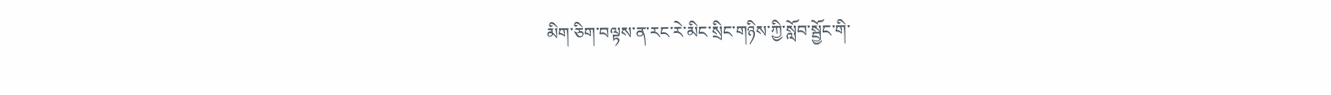མིག་ཅིག་བལྟས་ན་རང་རེ་མིང་སྲིང་གཉིས་ཀྱི་སློབ་སྦྱོང་གི་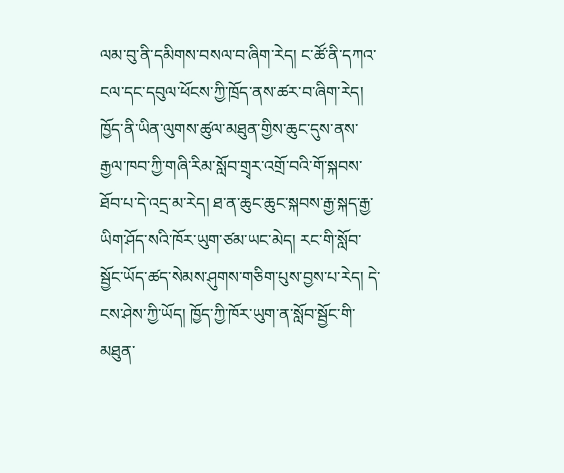ལམ་བུ་ནི་དམིགས་བསལ་བ་ཞིག་རེད། ང་ཚོ་ནི་དཀའ་ངལ་དང་དབུལ་ཕོངས་ཀྱི་ཁྲོད་ནས་ཚར་བ་ཞིག་རེད། ཁྱོད་ནི་ཡིན་ལུགས་ཚུལ་མཐུན་གྱིས་ཆུང་དུས་ནས་རྒྱལ་ཁབ་ཀྱི་གཞི་རིམ་སློབ་གྲྭར་འགྲོ་བའི་གོ་སྐབས་ཐོབ་པ་དེ་འདྲ་མ་རེད། ཐ་ན་ཆུང་ཆུང་སྐབས་རྒྱ་སྐད་རྒྱ་ཡིག་ཤོད་སའི་ཁོར་ཡུག་ཙམ་ཡང་མེད། རང་གི་སློབ་སྦྱོང་ཡོད་ཚད་སེམས་ཤུགས་གཅིག་པུས་བྱས་པ་རེད། དེ་ངས་ཤེས་ཀྱི་ཡོད། ཁྱོད་ཀྱི་ཁོར་ཡུག་ན་སློབ་སྦྱོང་གི་མཐུན་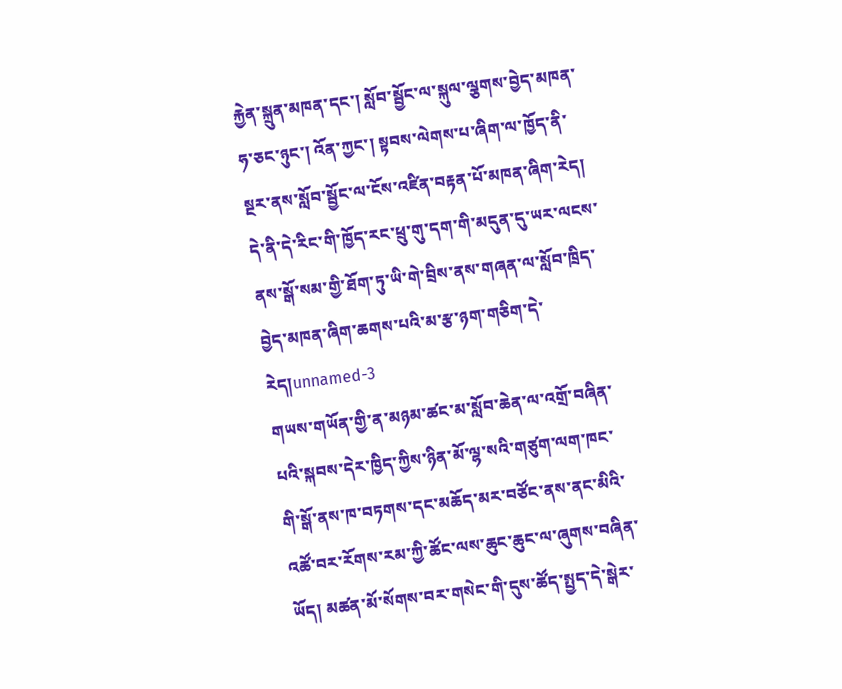རྐྱེན་སྐྲུན་མཁན་དང་། སློབ་སྦྱོང་ལ་སྐུལ་ལྕགས་བྱེད་མཁན་ཧ་ཅང་ཉུང་། འོན་ཀྱང་། སྟབས་ལེགས་པ་ཞིག་ལ་ཁྱོད་ནི་སྔར་ནས་སློབ་སྦྱོང་ལ་ངོས་འཛིན་བརྟན་པོ་མཁན་ཞིག་རེད། དེ་ནི་དེ་རིང་གི་ཁྱོད་རང་ཕྲུ་གུ་དག་གི་མདུན་དུ་ཡར་ལངས་ནས་སྒོ་སམ་གྱི་ཐོག་ཏུ་ཡི་གེ་བྲིས་ནས་གཞན་ལ་སློབ་ཁྲིད་བྱེད་མཁན་ཞིག་ཆགས་པའི་མ་རྩ་ཉག་གཅིག་དེ་རེད།unnamed-3
གཡས་གཡོན་གྱི་ན་མཉམ་ཚང་མ་སློབ་ཆེན་ལ་འགྲོ་བཞིན་པའི་སྐབས་དེར་ཁྱིད་ཀྱིས་ཉིན་མོ་ལྷ་སའི་གཙུག་ལག་ཁང་གི་སྒོ་ནས་ཁ་བཏགས་དང་མཆོད་མར་བཙོང་ནས་ནང་མིའི་འཚོ་བར་རོགས་རམ་ཀྱི་ཚོང་ལས་ཆུང་ཆུང་ལ་ཞུགས་བཞིན་ཡོད། མཚན་མོ་སོགས་བར་གསེང་གི་དུས་ཚོད་སྤྱད་དེ་སྒེར་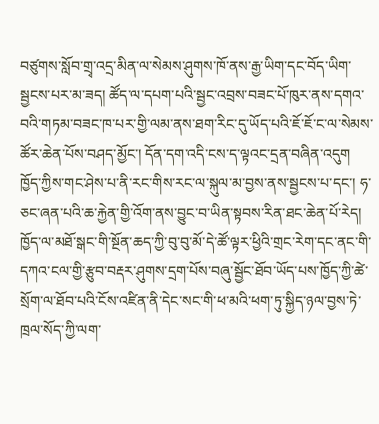བཙུགས་སློབ་གྲྭ་འདྲ་མིན་ལ་སེམས་ཤུགས་ཁོ་ནས་རྒྱ་ཡིག་དང་བོད་ཡིག་སྦྱངས་པར་མ་ཟད། ཚོད་ལ་དཔག་པའི་སྦྱང་འབྲས་བཟང་པོ་ཁུར་ནས་དགའ་བའི་གཏམ་བཟང་ཁ་པར་གྱི་ལམ་ནས་ཐག་རིང་དུ་ཡོད་པའི་ཇོ་ཇོ་ང་ལ་སེམས་ཚོར་ཆེན་པོས་བཤད་མྱོང་། དོན་དག་འདི་ངས་ད་ལྟའང་དྲན་བཞིན་འདུག
ཁྱོད་ཀྱིས་གང་ཤེས་པ་ནི་རང་གིས་རང་ལ་སྐུལ་མ་བྱས་ནས་སྦྱངས་པ་དང་། ཧ་ཅང་ཞན་པའི་ཆ་རྐྱེན་གྱི་འོག་ནས་བྱུང་བ་ཡིན་སྟབས་རིན་ཐང་ཆེན་པོ་རེད། ཁྱོད་ལ་མཐོ་སྒང་གི་སྔོན་ཆད་ཀྱི་བུ་བུ་མོ་དེ་ཚོ་ལྟར་ཕྱིའི་གྲང་རེག་དང་ནང་གི་དཀའ་ངལ་གྱི་རྩུབ་བརྡར་ཤུགས་དྲག་པོས་བཞུ་སྦྱོང་ཐོབ་ཡོད་པས་ཁྱོད་ཀྱི་ཚེ་སྲོག་ལ་ཐོབ་པའི་ངོས་འཛིན་ནི་དེང་སང་གི་ཕ་མའི་ཕག་ཏུ་སྐྱིད་ཉལ་བྱས་ཏེ་ཁྲལ་སོད་ཀྱི་ལག་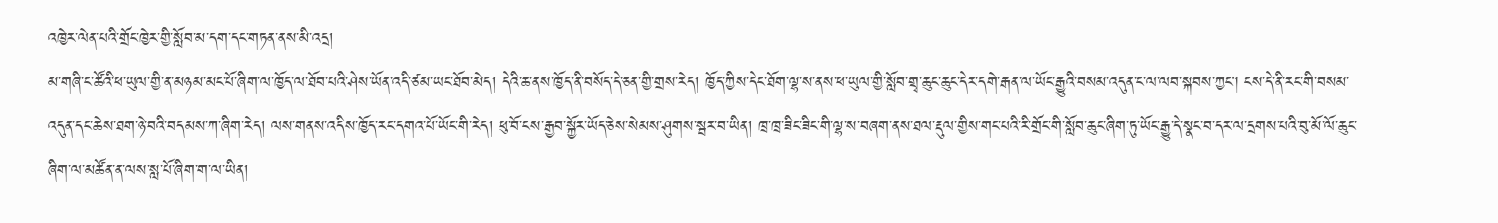འཁྱེར་ལེན་པའི་གྲོང་ཁྱེར་གྱི་སློབ་མ་དག་དང་གཏན་ནས་མི་འདྲ།
མ་གཞི་ང་ཚོའི་ཕ་ཡུལ་གྱི་ན་མཉམ་མང་པོ་ཞིག་ལ་ཁྱོད་ལ་ཐོབ་པའི་ཤེས་ཡོན་འདི་ཙམ་ཡང་ཐོབ་མེད། དེའི་ཆ་ནས་ཁྱོད་ནི་བསོད་དེ་ཅན་གྱི་གྲས་རེད། ཁྱོད་ཀྱིས་དེང་ཐོག་ལྷ་ས་ནས་ཕ་ཡུལ་གྱི་སློབ་གྲྭ་ཆུང་ཆུང་དེར་དགེ་རྒན་ལ་ཡོང་རྒྱུའི་བསམ་འདུན་ང་ལ་ལབ་སྐབས་ཀྱང། ངས་དེ་ནི་རང་གི་བསམ་འདུན་དང་ཆེས་ཐག་ཉེ་བའི་བདམས་ཀ་ཞིག་རེད། ལས་གནས་འདིས་ཁྱོད་རང་དགའ་པོ་ཡོང་གི་རེད། ཕུ་བོ་ངས་རྒྱབ་སྐྱོར་ཡོད་ཅེས་སེམས་ཤུགས་སྦར་བ་ཡིན། ཁྲ་ཁྲ་ཟིང་ཟིང་གི་ལྷ་ས་བཞག་ནས་ཐལ་རྡུལ་གྱིས་གང་པའི་རི་གྲོང་གི་སློབ་ཆུང་ཞིག་ཏུ་ཡོང་རྒྱུ་དེ་སྣང་བ་དར་ལ་དྲགས་པའི་བུ་མོ་ལོ་ཆུང་ཞིག་ལ་མཚོན་ན་ལས་སླ་པོ་ཞིག་ག་ལ་ཡིན།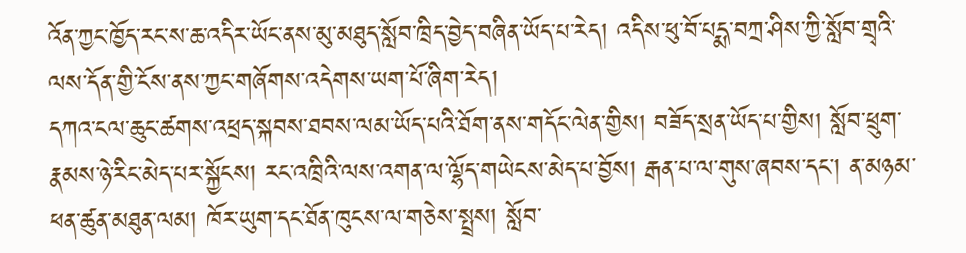འོན་ཀྱང་ཁྱོད་རང་ས་ཆ་འདིར་ཡོང་ནས་མུ་མཐུད་སློབ་ཁྲིད་བྱེད་བཞིན་ཡོད་པ་རེད། འདིས་ཕུ་བོ་པདྨ་བཀྲ་ཤིས་ཀྱི་སློབ་གྲྭའི་ལས་དོན་གྱི་ངོས་ནས་ཀྱང་གཞོགས་འདེགས་ཡག་པོ་ཞིག་རེད།
དཀའ་ངལ་ཆུང་ཚགས་འཕྲད་སྐབས་ཐབས་ལམ་ཡོད་པའི་ཐོག་ནས་གདོང་ལེན་གྱིས། བཟོད་སྲན་ཡོད་པ་གྱིས། སློབ་ཕྲུག་རྣམས་ཉེ་རིང་མེད་པར་སྐྱོངས། རང་འཁྲིའི་ལས་འགན་ལ་ལྷོད་གཡེངས་མེད་པ་བྱོས། རྒན་པ་ལ་གུས་ཞབས་དང་། ན་མཉམ་ཕན་ཚུན་མཐུན་ལམ། ཁོར་ཡུག་དང་ཐོན་ཁུངས་ལ་གཅེས་སྤྲས། སློབ་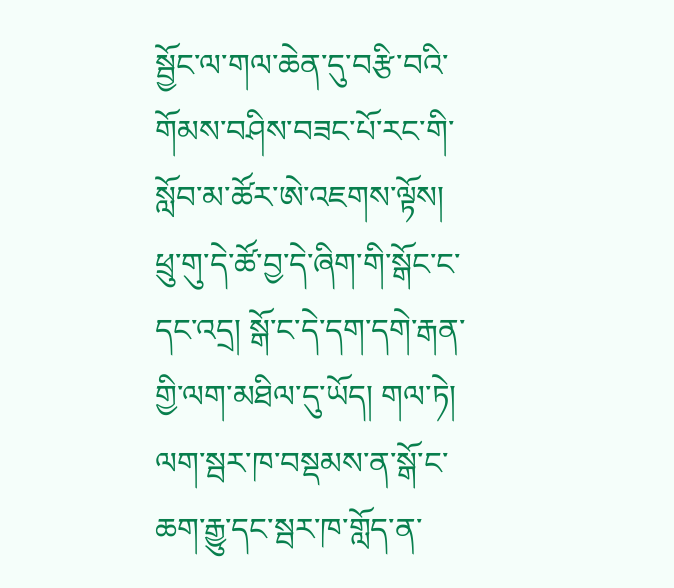སྦྱོང་ལ་གལ་ཆེན་དུ་བརྩི་བའི་གོམས་བཤིས་བཟང་པོ་རང་གི་སློབ་མ་ཚོར་ཨེ་འཇགས་ལྟོས། ཕྲུ་གུ་དེ་ཚོ་བྱ་དེ་ཞིག་གི་སྒོང་ང་དང་འདྲ། སྒོ་ང་དེ་དག་དགེ་རྒན་གྱི་ལག་མཐིལ་དུ་ཡོད། གལ་ཏེ། ལག་སྦར་ཁ་བསྡམས་ན་སྒོ་ང་ཆག་རྒྱུ་དང་སྦར་ཁ་གློད་ན་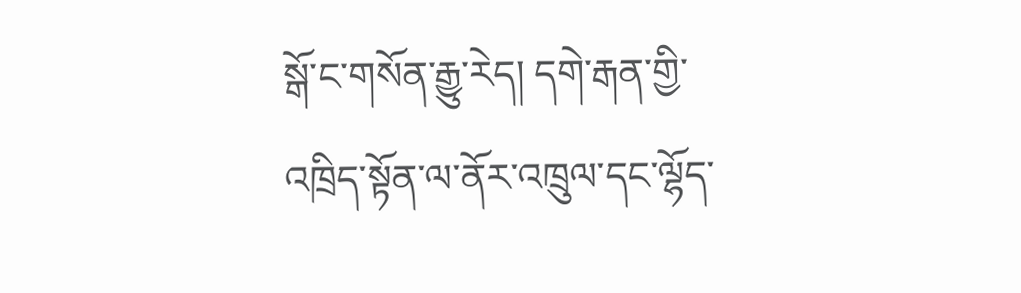སྒོ་ང་གསོན་རྒྱུ་རེད། དགེ་རྒན་གྱི་འཁྲིད་སྟོན་ལ་ནོར་འཁྲུལ་དང་ལྷོད་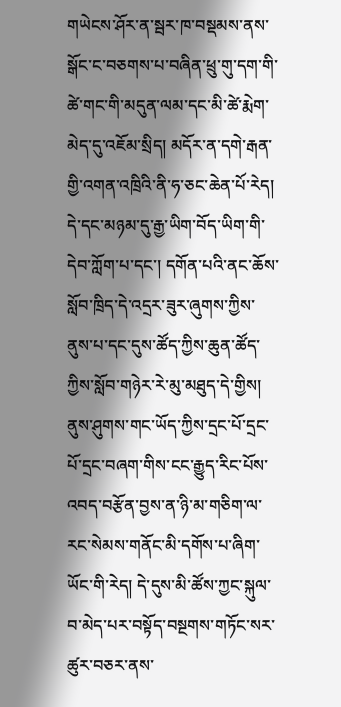གཡེངས་ཤོར་ན་སྦར་ཁ་བསྡམས་ནས་སྒོང་ང་བཅགས་པ་བཞིན་ཕྲུ་གུ་དག་གི་ཚེ་གང་གི་མདུན་ལམ་དང་མི་ཚེ་རྨེག་མེད་དུ་འཇོམ་སྲིད། མདོར་ན་དགེ་རྒན་གྱི་འགན་འཁྲིའི་ནི་ཧ་ཅང་ཆེན་པོ་རེད།
དེ་དང་མཉམ་དུ་རྒྱ་ཡིག་བོད་ཡིག་གི་དེབ་ཀློག་པ་དང་། དགོན་པའི་ནང་ཆོས་སློབ་ཁྲིད་དེ་འདྲར་ཟུར་ཞུགས་ཀྱིས་ནུས་པ་དང་དུས་ཚོད་ཀྱིས་ཆུན་ཚོད་ཀྱིས་སློབ་གཉེར་རེ་མུ་མཐུད་དེ་གྱིས། ནུས་ཤུགས་གང་ཡོད་ཀྱིས་དྲང་པོ་དྲང་པོ་དྲང་བཞག་གིས་ངང་རྒྱུད་རིང་པོས་འབད་བརྩོན་བྱས་ན་ཉི་མ་གཅིག་ལ་རང་སེམས་གནོང་མི་དགོས་པ་ཞིག་ཡོང་གི་རེད། དེ་དུས་མི་ཚོས་ཀྱང་སྐུལ་བ་མེད་པར་བསྟོད་བསྔགས་གཏོང་སར་ཚུར་བཅར་ནས་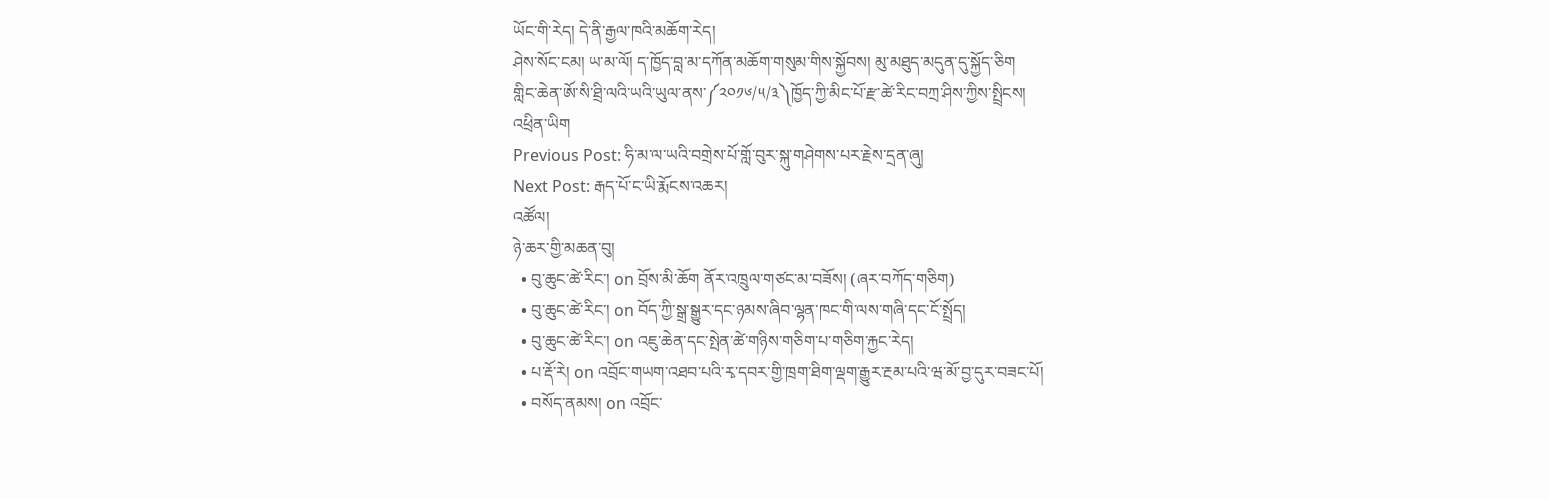ཡོང་གི་རེད། དེ་ནི་རྒྱལ་ཁའི་མཆོག་རེད།
ཤེས་སོང་ངམ། ཡ་མ་ལོ། ད་ཁྱོད་བླ་མ་དཀོན་མཆོག་གསུམ་གིས་སྐྱོབས། མུ་མཐུད་མདུན་དུ་སྐྱོད་ཅིག
གླིང་ཆེན་ཨོ་སི་ཐྲི་ལའི་ཡའི་ཡུལ་ནས་༼༢༠༡༦/༥/༣༽ཁྱོད་ཀྱི་མིང་པོ་རྫ་ཚེ་རིང་བཀྲ་ཤིས་ཀྱིས་སྤྲིངས།
འཕྲིན་ཡིག
Previous Post: ཧི་མ་ལ་ཡའི་བགྲེས་པོ་གློ་བུར་སྐུ་གཤེགས་པར་རྗེས་དྲན་ཞུ།
Next Post: རྒད་པོ་ང་ཡི་རྨོངས་འཆར།
འཚོལ།
ཉེ་ཆར་གྱི་མཆན་བུ།
  • བུ་ཆུང་ཚེ་རིང་། on བྲོས་མི་ཆོག ནོར་འཁྲུལ་གཙང་མ་བཟོས། (ཞར་བཀོད་གཅིག)
  • བུ་ཆུང་ཚེ་རིང་། on བོད་ཀྱི་སྒྲ་སྒྱུར་དང་ཉམས་ཞིབ་ལྷན་ཁང་གི་ལས་གཞི་དང་ངོ་སྤྲོད།
  • བུ་ཆུང་ཚེ་རིང་། on འཇུ་ཆེན་དང་སྤེན་ཚེ་གཉིས་གཅིག་པ་གཅིག་རྐྱང་རེད།
  • པ་རྡོ་རེ། on འབྲོང་གཡག་འཐབ་པའི་རྭ་དབར་གྱི་ཁྲག་ཐིག་ལྡག་རྒྱུར་རྔམ་པའི་ཝ་མོ་བྱ་དུར་བཟང་པོ།
  • བསོད་ནམས། on འབྲོང་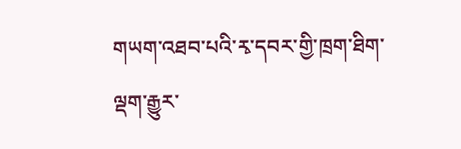གཡག་འཐབ་པའི་རྭ་དབར་གྱི་ཁྲག་ཐིག་ལྡག་རྒྱུར་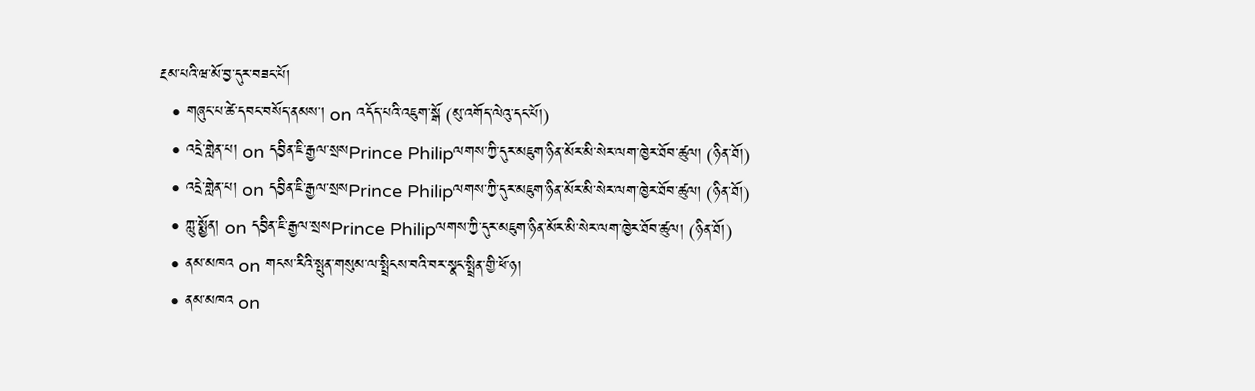རྔམ་པའི་ཝ་མོ་བྱ་དུར་བཟང་པོ།
  • གཞུང་པ་ཚེ་དབང་བསོད་ནམས་། on འདོད་པའི་འཇུག་སྒོ (མུ་འགོད་ལེའུ་དང་པོ།)
  • འདྲེ་གླེན་པ། on དབྱིན་ཇི་རྒྱལ་སྲསPrince Philipལགས་ཀྱི་དུར་མཇུག་ཉིན་མོར་མི་སེར་ལག་ཁྱེར་ཐོབ་ཚུལ། (ཉིན་ཐོ།)
  • འདྲེ་གླེན་པ། on དབྱིན་ཇི་རྒྱལ་སྲསPrince Philipལགས་ཀྱི་དུར་མཇུག་ཉིན་མོར་མི་སེར་ལག་ཁྱེར་ཐོབ་ཚུལ། (ཉིན་ཐོ།)
  • ཀླུ་སྨྱོན། on དབྱིན་ཇི་རྒྱལ་སྲསPrince Philipལགས་ཀྱི་དུར་མཇུག་ཉིན་མོར་མི་སེར་ལག་ཁྱེར་ཐོབ་ཚུལ། (ཉིན་ཐོ།)
  • ནམ་མཁའ on གངས་རིའི་སྤུན་གསུམ་ལ་སྤྲིངས་བའི་བར་སྣང་སྤྲིན་གྱི་ཕོ་ཉ།
  • ནམ་མཁའ on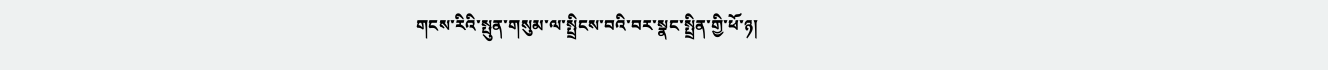གངས་རིའི་སྤུན་གསུམ་ལ་སྤྲིངས་བའི་བར་སྣང་སྤྲིན་གྱི་ཕོ་ཉ།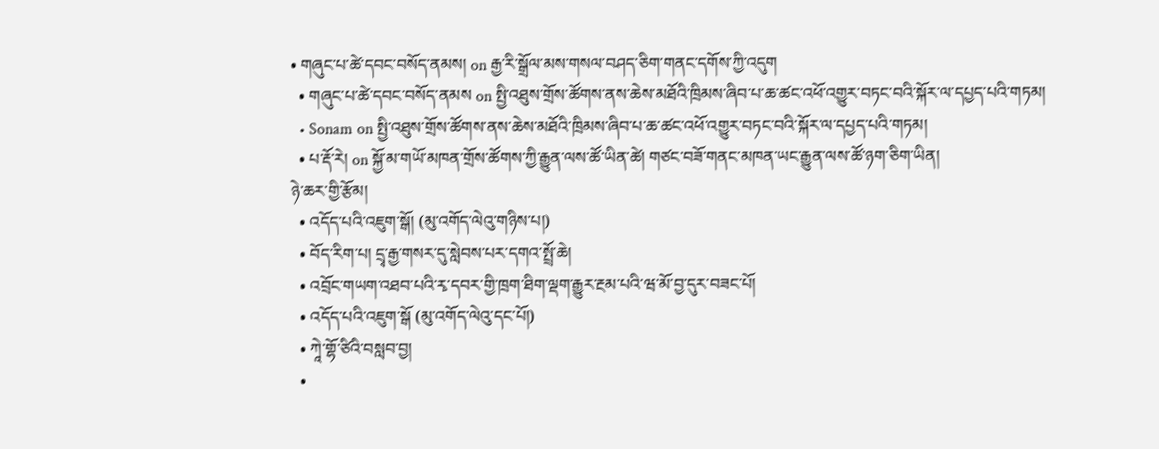• གཞུང་པ་ཚེ་དབང་བསོད་ནམས། on རྒྱ་རི་སྒྲོལ་མས་གསལ་བཤད་ཅིག་གནང་དགོས་ཀྱི་འདུག
  • གཞུང་པ་ཚེ་དབང་བསོད་ནམས on སྤྱི་འཐུས་གྲོས་ཚོགས་ནས་ཆེས་མཐོའི་ཁྲིམས་ཞིབ་པ་ཆ་ཚང་འཕོ་འགྱུར་བཏང་བའི་སྐོར་ལ་དཔྱད་པའི་གཏམ།
  • Sonam on སྤྱི་འཐུས་གྲོས་ཚོགས་ནས་ཆེས་མཐོའི་ཁྲིམས་ཞིབ་པ་ཆ་ཚང་འཕོ་འགྱུར་བཏང་བའི་སྐོར་ལ་དཔྱད་པའི་གཏམ།
  • པ་རྡོ་རེ། on སྐྱོ་མ་གཡོ་མཁན་གྲོས་ཚོགས་ཀྱི་རྒྱུན་ལས་ཚོ་ཡིན་ཚེ། གཙང་བཟོ་གནང་མཁན་ཡང་རྒྱུན་ལས་ཚོ་ཉག་ཅིག་ཡིན།
ཉེ་ཆར་གྱི་རྩོམ།
  • འདོད་པའི་འཇུག་སྒོ། (མུ་འགོད་ལེའུ་གཉིས་པ།)
  • བོད་རིག་པ། དྲྭ་རྒྱ་གསར་དུ་སླེབས་པར་དགའ་སྤྲོ་ཆེ།
  • འབྲོང་གཡག་འཐབ་པའི་རྭ་དབར་གྱི་ཁྲག་ཐིག་ལྡག་རྒྱུར་རྔམ་པའི་ཝ་མོ་བྱ་དུར་བཟང་པོ།
  • འདོད་པའི་འཇུག་སྒོ (མུ་འགོད་ལེའུ་དང་པོ།)
  • ཀཱེ་གྷོ་ཙིའི་བསླབ་བྱ།
  •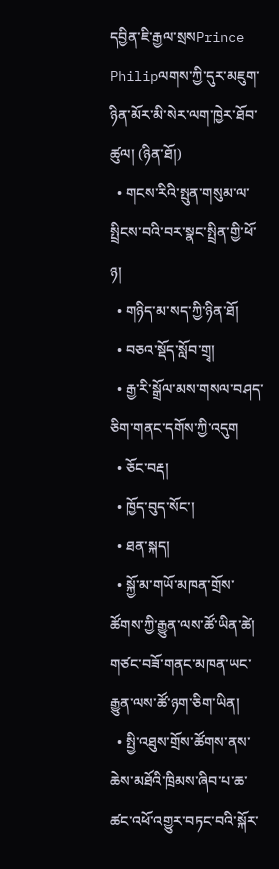དབྱིན་ཇི་རྒྱལ་སྲསPrince Philipལགས་ཀྱི་དུར་མཇུག་ཉིན་མོར་མི་སེར་ལག་ཁྱེར་ཐོབ་ཚུལ། (ཉིན་ཐོ།)
  • གངས་རིའི་སྤུན་གསུམ་ལ་སྤྲིངས་བའི་བར་སྣང་སྤྲིན་གྱི་ཕོ་ཉ།
  • གཉིད་མ་སད་ཀྱི་ཉིན་ཐོ།
  • བཅའ་སྡོད་སློབ་གྲྭ།
  • རྒྱ་རི་སྒྲོལ་མས་གསལ་བཤད་ཅིག་གནང་དགོས་ཀྱི་འདུག
  • ཅོང་བརྡ།
  • ཁྱོད་བུད་སོང་།
  • ཐན་སྐད།
  • སྐྱོ་མ་གཡོ་མཁན་གྲོས་ཚོགས་ཀྱི་རྒྱུན་ལས་ཚོ་ཡིན་ཚེ། གཙང་བཟོ་གནང་མཁན་ཡང་རྒྱུན་ལས་ཚོ་ཉག་ཅིག་ཡིན།
  • སྤྱི་འཐུས་གྲོས་ཚོགས་ནས་ཆེས་མཐོའི་ཁྲིམས་ཞིབ་པ་ཆ་ཚང་འཕོ་འགྱུར་བཏང་བའི་སྐོར་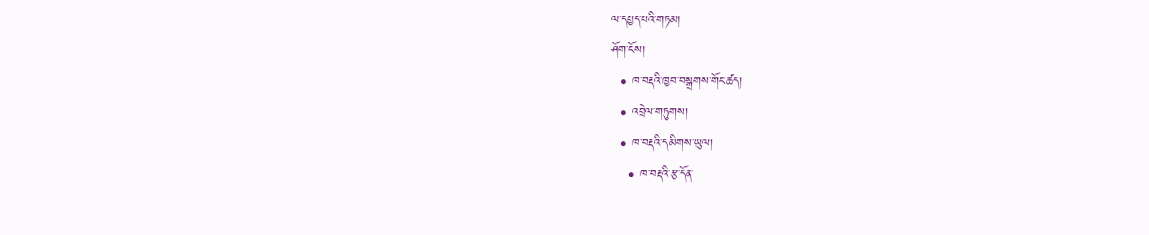ལ་དཔྱད་པའི་གཏམ།
ཤོག་ངོས།
  • ཁ་བརྡའི་ཁྱབ་བསྒྲགས་གོང་ཚད།
  • འབྲེལ་གཏུགས།
  • ཁ་བརྡའི་དམིགས་ཡུལ།
    • ཁ་བརྡའི་རྩ་དོན་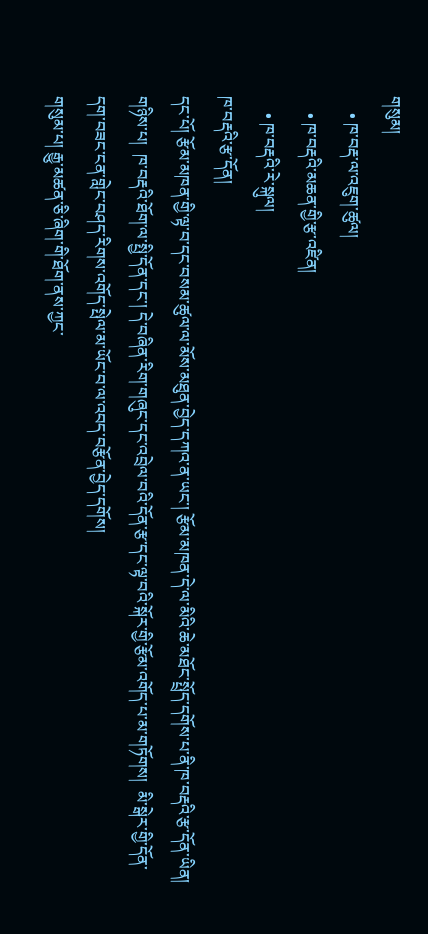གསུམ།
    • ཁ་བརྡ་ལ་འཇུག་ཚུལ།
    • ཁ་བརྡའི་མཆན་གྱི་རྩ་འཛིན།
    • ཁ་བརྡའི་རེ་སྐུལ།
ཁ་བརྡའི་རྩ་དོན།
དང་པོ། རྩོམ་མཁན་གྱི་ལྟ་བ་དང་བསམ་ཚུལ་ལ་མོས་མཐུན་བྱེད་དཀའ་ན་ཡང་། རྩོམ་མཁན་དེ་ལ་མིའི་ཆེ་མཐོང་སྤྲོད་དགོས་པ་ནི་ཁ་བརྡའི་རྩ་དོན་ཡིན།
གཉིས་པ།  ཁ་བརྡའི་ཐོག་ལ་སྤྱི་དོན་དང་། དེ་བཞིན་རིག་གཞུང་དང་འབྲེལ་བའི་དོན་རྩ་དང་ལྟ་བའི་སྐོར་གྱི་རྩོམ་འགོད་པ་མ་གཏོགས།  མི་སྒེར་གྱི་དོན་དག་བཟང་ངན་གླེང་བཤད་རིགས་འགོད་སྤེལ་མ་ཡོང་བ་ལ་འབད་བརྩོན་བྱེད་དགོས།
གསུམ་པ། རྒྱུ་མཚན་ཅི་ཞིག་གི་ཐོག་ནས་ཀྱང་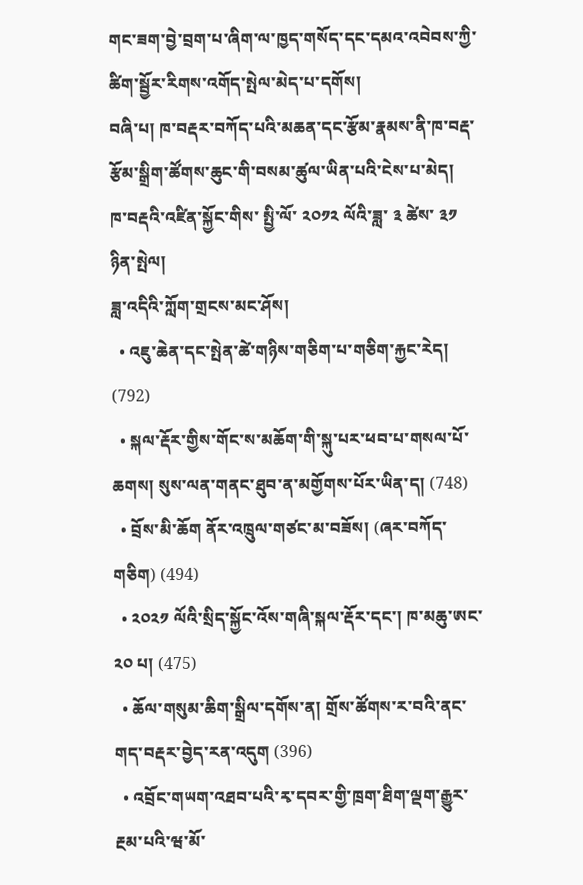གང་ཟག་བྱེ་བྲག་པ་ཞིག་ལ་ཁྱད་གསོད་དང་དམའ་འབེབས་ཀྱི་ཚིག་སྦྱོར་རིགས་འགོད་སྤེལ་མེད་པ་དགོས།
བཞི་པ། ཁ་བརྡར་བཀོད་པའི་མཆན་དང་རྩོམ་རྣམས་ནི་ཁ་བརྡ་རྩོམ་སྒྲིག་ཚོགས་ཆུང་གི་བསམ་ཚུལ་ཡིན་པའི་ངེས་པ་མེད།
ཁ་བརྡའི་འཛིན་སྐྱོང་གིས་ སྤྱི་ལོ་ ༢༠༡༢ ལོའི་ཟླ་ ༣ ཚེས་ ༣༡ ཉིན་སྤེལ།
ཟླ་འདིའི་ཀློག་གྲངས་མང་ཤོས།
  • འཇུ་ཆེན་དང་སྤེན་ཚེ་གཉིས་གཅིག་པ་གཅིག་རྐྱང་རེད། (792)
  • སྐལ་རྡོར་གྱིས་གོང་ས་མཆོག་གི་སྐུ་པར་ཕབ་པ་གསལ་པོ་ཆགས། སུས་ལན་གནང་ཐུབ་ན་མགྱོགས་པོར་ཡིན་ད། (748)
  • བྲོས་མི་ཆོག ནོར་འཁྲུལ་གཙང་མ་བཟོས། (ཞར་བཀོད་གཅིག) (494)
  • ༢༠༢༡ ལོའི་སྲིད་སྐྱོང་འོས་གཞི་སྐལ་རྡོར་དང་། ཁ་མཆུ་ཨང་ ༢༠ པ། (475)
  • ཆོལ་གསུམ་ཆིག་སྒྲིལ་དགོས་ན། གྲོས་ཚོགས་ར་བའི་ནང་གད་བརྡར་བྱེད་རན་འདུག (396)
  • འབྲོང་གཡག་འཐབ་པའི་རྭ་དབར་གྱི་ཁྲག་ཐིག་ལྡག་རྒྱུར་རྔམ་པའི་ཝ་མོ་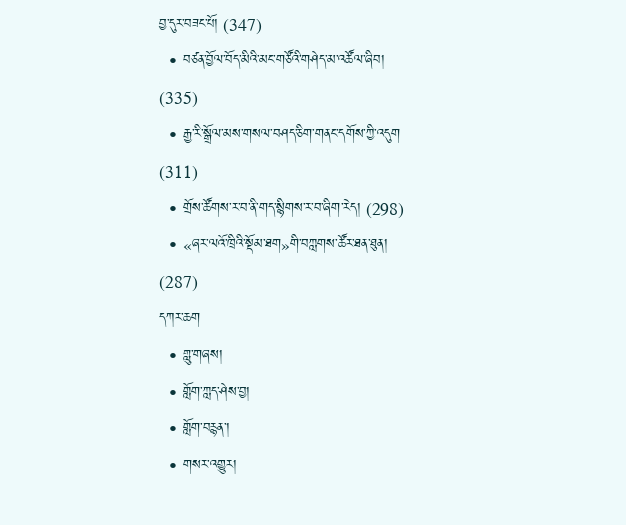བྱ་དུར་བཟང་པོ། (347)
  • བཙན་བྱོལ་བོད་མིའི་མང་གཙོའི་གཤེད་མ་འཚོལ་ཞིབ། (335)
  • རྒྱ་རི་སྒྲོལ་མས་གསལ་བཤད་ཅིག་གནང་དགོས་ཀྱི་འདུག (311)
  • གྲོས་ཚོགས་ར་བ་ནི་གད་སྙིགས་ར་བ་ཞིག་རེད། (298)
  • «ཞར་ལའོ་ཁྲིའི་སྡོམ་ཐག»གི་བཀླགས་ཚོར་ཐན་ཐུན། (287)
དཀར་ཆག
  • གླུ་གཞས།
  • གློག་ཀླད་ཤེས་བྱ།
  • གློག་བརྙན་།
  • གསར་འགྱུར།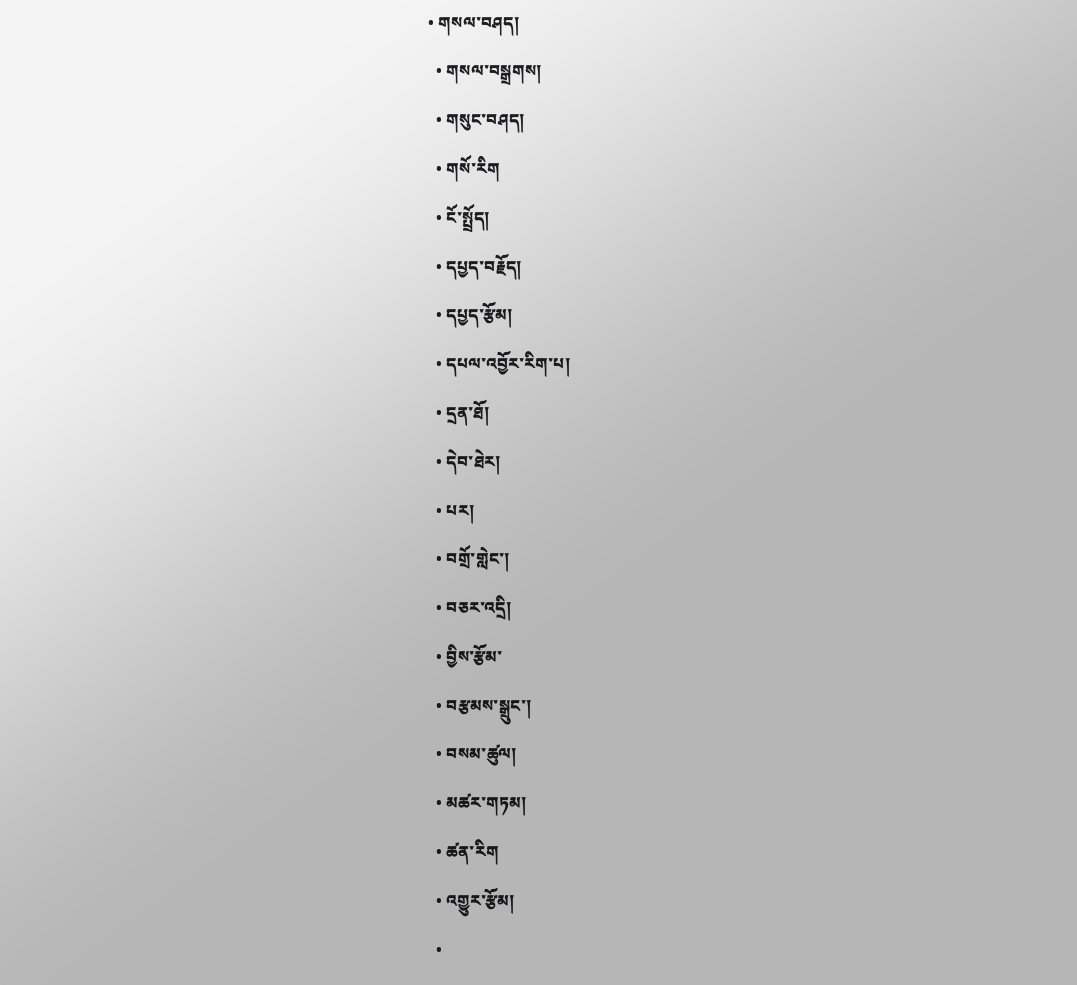• གསལ་བཤད།
  • གསལ་བསྒྲགས།
  • གསུང་བཤད།
  • གསོ་རིག
  • ངོ་སྤྲོད།
  • དཔྱད་བརྗོད།
  • དཔྱད་རྩོམ།
  • དཔལ་འབྱོར་རིག་པ།
  • དྲན་ཐོ།
  • དེབ་ཐེར།
  • པར།
  • བགྲོ་གླེང་།
  • བཅར་འདྲི།
  • བྱིས་རྩོམ་
  • བརྩམས་སྒྲུང་།
  • བསམ་ཚུལ།
  • མཚར་གཏམ།
  • ཚན་རིག
  • འགྱུར་རྩོམ།
  •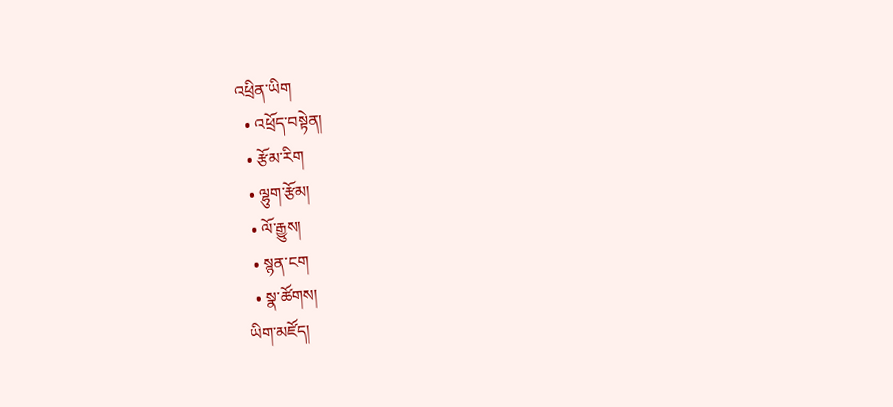འཕྲིན་ཡིག
  • འཕྲོད་བསྟེན།
  • རྩོམ་རིག
  • ལྷུག་རྩོམ།
  • ལོ་རྒྱུས།
  • སྙན་ངག
  • སྣ་ཚོགས།
ཡིག་མཛོད།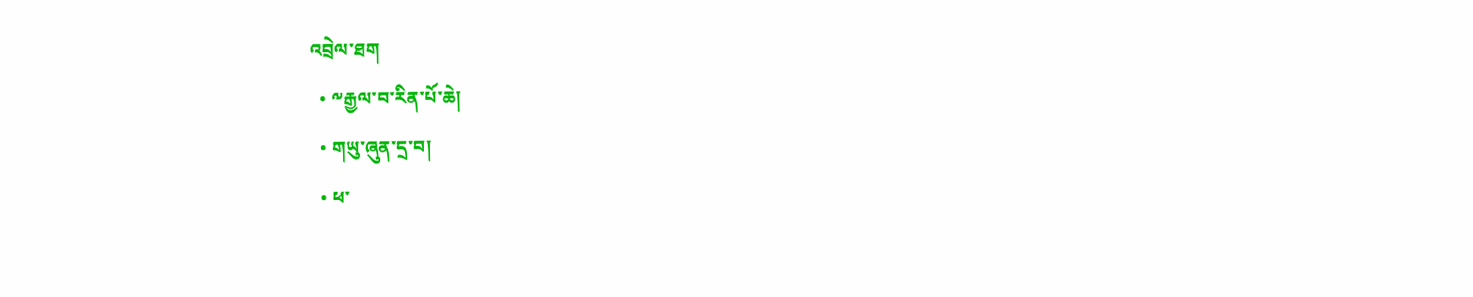འབྲེལ་ཐག
  • ༸རྒྱལ་བ་རིན་པོ་ཆེ།
  • གཡུ་ཞུན་དྲ་བ།
  • ཕ་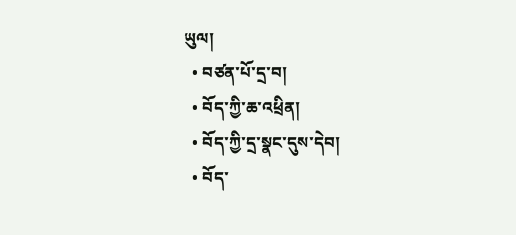ཡུལ།
  • བཙན་པོ་དྲ་བ།
  • བོད་ཀྱི་ཆ་འཕྲིན།
  • བོད་ཀྱི་དྲ་སྣང་དུས་དེབ།
  • བོད་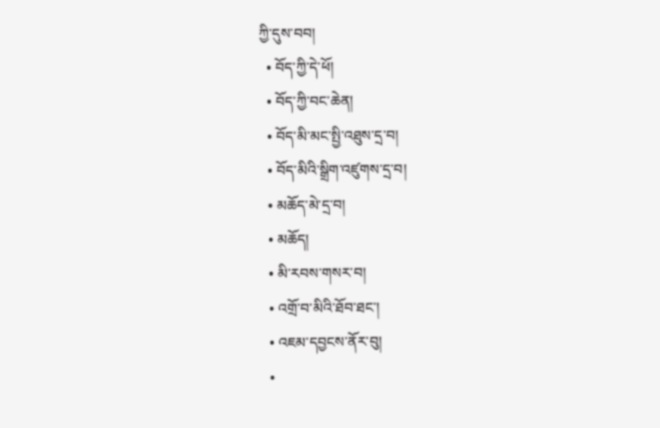ཀྱི་དུས་བབ།
  • བོད་ཀྱི་དེ་ཕོ།
  • བོད་ཀྱི་བང་ཆེན།
  • བོད་མི་མང་སྤྱི་འཐུས་དྲ་བ།
  • བོད་མིའི་སྒྲིག་འཛུགས་དྲ་བ།
  • མཆོད་མེ་དྲ་བ།
  • མཆོད།
  • མི་རབས་གསར་བ།
  • འགྲོ་བ་མིའི་ཐོབ་ཐང་།
  • འཇམ་དབྱངས་ནོར་བུ།
  •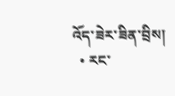འོད་ཟེར་ཟིན་བྲིས།
  • རང་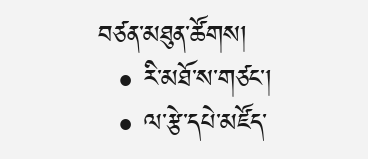བཙན་མཐུན་ཚོགས།
  • རི་མཐོ་ས་གཙང་།
  • ལ་རྩེ་དཔེ་མཛོད་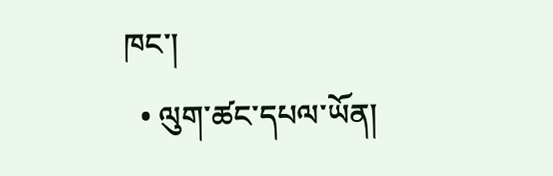ཁང་།
  • ལུག་ཚང་དཔལ་ཡོན།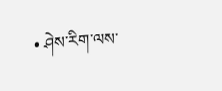• ཤེས་རིག་ལས་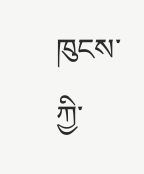ཁུངས་ཀྱི་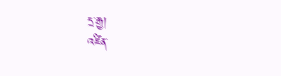དྲ་རྒྱ།
འཛིན་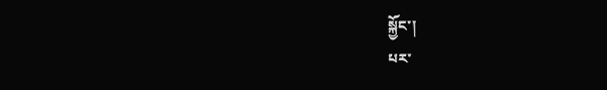སྐྱོང་།
པར་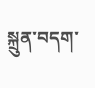སྐྲུན་བདག་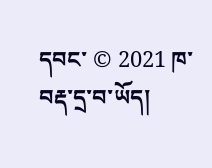དབང་ © 2021 ཁ་བརྡ་དྲ་བ་ཡོད།